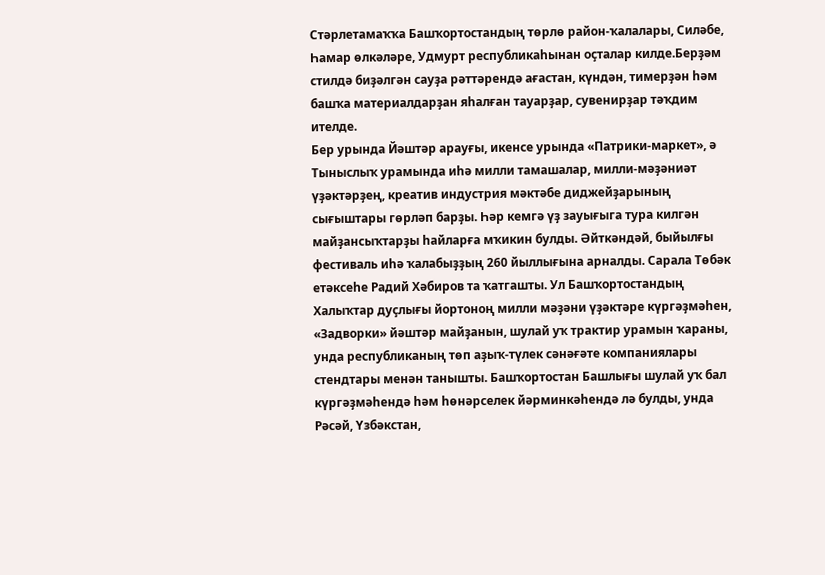Стәрлетамаҡҡа Башҡортостандың төрлө район-ҡалалары, Силәбе, Һамар өлкәләре, Удмурт республикаһынан оҫталар килде.Берҙәм стилдә биҙәлгән сауҙа рәттәрендә ағастан, күндән, тимерҙән һәм башҡа материалдарҙан яһалған тауарҙар, сувенирҙар тәҡдим ителде.
Бер урында Йәштәр арауғы, икенсе урында «Патрики-маркет», ә Тыныслыҡ урамында иһә милли тамашалар, милли-мәҙәниәт үҙәктәрҙең, креатив индустрия мәктәбе диджейҙарының сығыштары гөрләп барҙы. Һәр кемгә үҙ зауығыга тура килгән майҙансыҡтарҙы һайларға мҡикин булды. Әйткәндәй, быйылғы фестиваль иһә ҡалабыҙҙың 260 йыллығына арналды. Сарала Төбәк етәксеһе Радий Хәбиров та ҡатгашты. Ул Башҡортостандың Халыҡтар дуҫлығы йортоноң милли мәҙәни үҙәктәре күргәҙмәһен, «Задворки» йәштәр майҙанын, шулай уҡ трактир урамын ҡараны, унда республиканың төп аҙыҡ-түлек сәнәғәте компаниялары стендтары менән танышты. Башҡортостан Башлығы шулай уҡ бал күргәҙмәһендә һәм һөнәрселек йәрминкәһендә лә булды, унда Рәсәй, Үзбәкстан,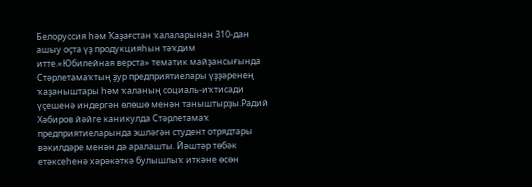Белоруссия һәм Ҡаҙағстан ҡалаларынан 310-дан ашыу оҫта үҙ продукцияһын тәҡдим итте.«Юбилейная верста» тематик майҙансығында Стәрлетамаҡтың ҙур предприятиелары үҙҙәренең ҡаҙаныштары һәм ҡаланың социаль-иҡтисади үҫешенә индергән өлөшө менән таныштырҙы.Радий Хәбиров йәйге каникулда Стәрлетамаҡ предприятиеларында эшләгән студент отрядтары вәкилдәре менән дә аралашты. Йәштәр төбәк етәксеһенә хәрәкәткә булышлыҡ иткәне өсөн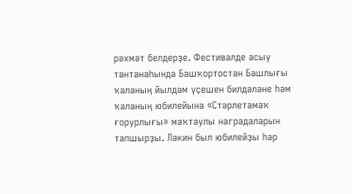рәхмәт белдерҙе. Фестивалде асыу тантанаһында Башҡортостан Башлығы ҡаланың йылдам үҫешен билдәләне һәм ҡаланың юбилейына «Стәрлетамаҡ ғорурлығы» маҡтаулы наградаларын тапшырҙы. Ләкин был юбилейҙы һәр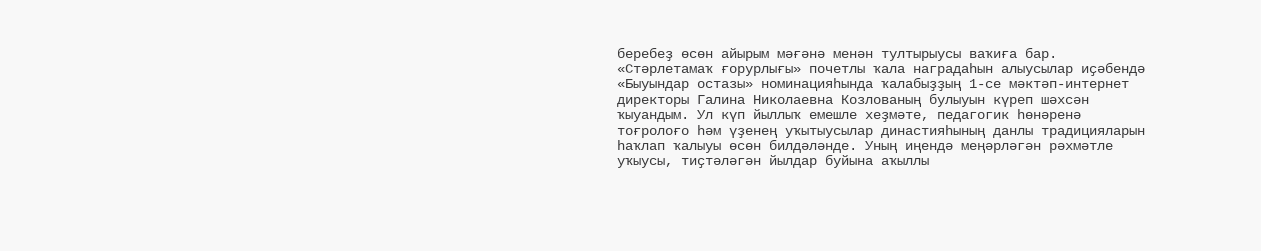беребеҙ өсөн айырым мәғәнә менән тултырыусы ваҡиға бар. «Стәрлетамаҡ ғорурлығы» почетлы ҡала наградаһын алыусылар иҫәбендә «Быуындар остазы» номинацияһында ҡалабыҙҙың 1-се мәктәп-интернет директоры Галина Николаевна Козлованың булыуын күреп шәхсән ҡыуандым. Ул күп йыллыҡ емешле хеҙмәте, педагогик һөнәренә тоғролоғо һәм үҙенең уҡытыусылар династияһының данлы традицияларын һаҡлап ҡалыуы өсөн билдәләнде. Уның иңендә меңәрләгән рәхмәтле уҡыусы, тиҫтәләгән йылдар буйына аҡыллы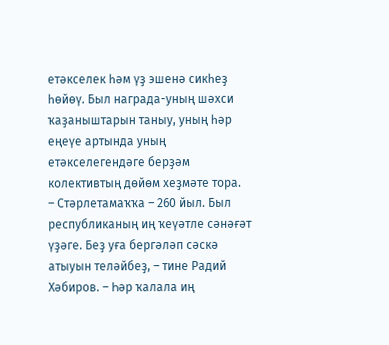етәкселек һәм үҙ эшенә сикһеҙ һөйөү. Был награда-уның шәхси ҡаҙаныштарын таныу, уның һәр еңеүе артында уның етәкселегендәге берҙәм колективтың дөйөм хеҙмәте тора.
– Стәрлетамаҡҡа – 260 йыл. Был республиканың иң ҡеүәтле сәнәғәт үҙәге. Беҙ уға бергәләп сәскә атыуын теләйбеҙ, – тине Радий Хәбиров. – Һәр ҡалала иң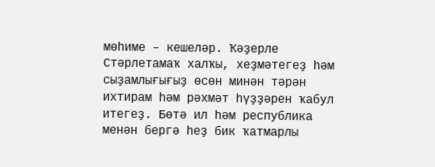мөһиме – кешеләр. Ҡәҙерле Стәрлетамаҡ халҡы, хеҙмәтегеҙ һәм сыҙамлығығыҙ өсөн минән тәрән ихтирам һәм рәхмәт һүҙҙәрен ҡабул итегеҙ. Бөтә ил һәм республика менән бергә һеҙ бик ҡатмарлы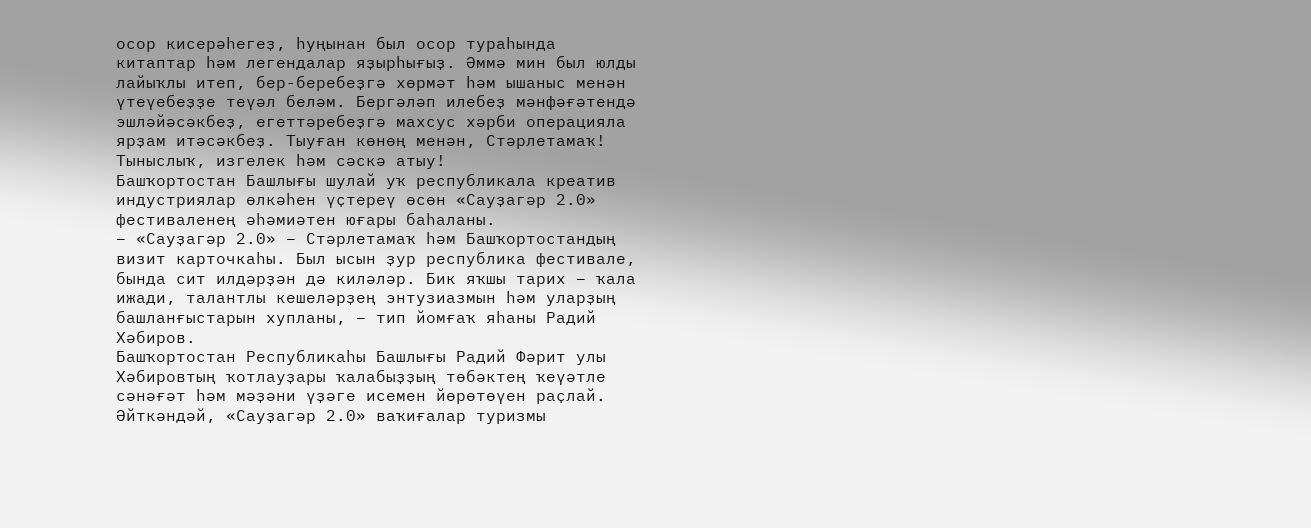осор кисерәһегеҙ, һуңынан был осор тураһында китаптар һәм легендалар яҙырһығыҙ. Әммә мин был юлды лайыҡлы итеп, бер-беребеҙгә хөрмәт һәм ышаныс менән үтеүебеҙҙе теүәл беләм. Бергәләп илебеҙ мәнфәғәтендә эшләйәсәкбеҙ, егеттәребеҙгә махсус хәрби операцияла ярҙам итәсәкбеҙ. Тыуған көнөң менән, Стәрлетамаҡ! Тыныслыҡ, изгелек һәм сәскә атыу!
Башҡортостан Башлығы шулай уҡ республикала креатив индустриялар өлкәһен үҫтереү өсөн «Сауҙагәр 2.0» фестиваленең әһәмиәтен юғары баһаланы.
– «Сауҙагәр 2.0» – Стәрлетамаҡ һәм Башҡортостандың визит карточкаһы. Был ысын ҙур республика фестивале, бында сит илдәрҙән дә киләләр. Бик яҡшы тарих – ҡала ижади, талантлы кешеләрҙең энтузиазмын һәм уларҙың башланғыстарын хупланы, – тип йомғаҡ яһаны Радий Хәбиров.
Башҡортостан Республикаһы Башлығы Радий Фәрит улы Хәбировтың ҡотлауҙары ҡалабыҙҙың төбәктең ҡеүәтле сәнәғәт һәм мәҙәни үҙәге исемен йөрөтөүен раҫлай. Әйткәндәй, «Сауҙагәр 2.0» ваҡиғалар туризмы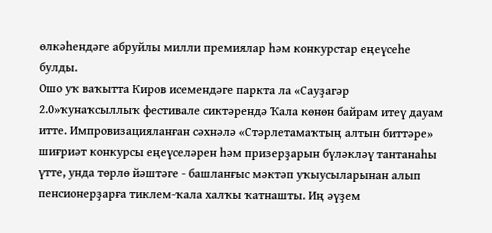өлкәһендәге абруйлы милли премиялар һәм конкурстар еңеүсеһе булды.
Ошо уҡ ваҡытта Киров исемендәге паркта ла «Сауҙагәр 2.0»ҡунаҡсыллыҡ фестивале сиктәрендә Ҡала көнөн байрам итеү дауам итте. Импровизацияланған сәхнәлә «Стәрлетамаҡтың алтын биттәре» шиғриәт конкурсы еңеүселәрен һәм призерҙарын бүләкләү тантанаһы үтте, унда төрлө йәштәге - башланғыс мәктәп уҡыусыларынан алып пенсионерҙарға тиклем-ҡала халҡы ҡатнашты. Иң әүҙем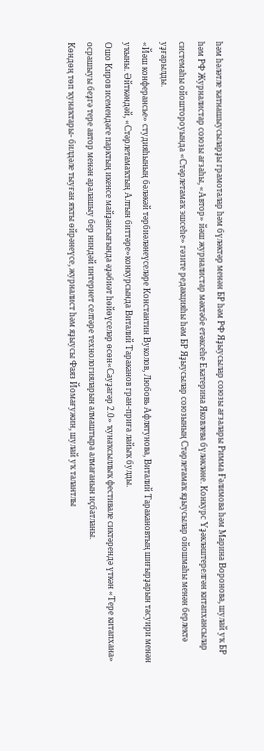һәм һәләтле ҡатнашыусыларҙы грамоталар һәм бүләктәр менән БР һәм РФ Яҙыусылар союзы ағзалары Римма Ғәлимова һәм Марина Воронова, шулай уҡ БР һәм РФ Журналистар союзы ағзаһы, «Автор» йәш журналистар мәктәбе етәксеһе Екатерина Яковлева бүләкләне. Конкурс Үҙәкләштерелгән китапхансылар системаһы ойоштороуында «Стәрлетамаҡ эшсеһе» гәзите редакцияһы һәм БР Яҙыусылар союзының Стәрлетамаҡ яҙыусылар ойошмаһы менән берлектә уҙғарылды.
«Йәш конферансье» студияһының бәләкәй тәрбиәләнеүселәре Константин Вуколов, Любовь Афлятунова, Виталий Таракановтың шиғырҙарын тасуири менән уҡыны. Әйткәндәй, «Стәрлетамаҡтың Алтын биттәре»конкурсында Виталий Тараканов гран-приға лайыҡ булды.
Ошо Киров исемендәге парктың икенсе майҙансығында әҙәбиәт һөйөүселәр өсөн«Сауҙагәр 2.0» ҡунаҡсыллыҡ фестивале сиктәрендә үткән «Тере китапхана» осрашыуы беҙгә тере автор менән аралашыу бер ниндәй интернет селтәре технологияларын алмаштыра алмағанын иҫбатланы.
Көндөң төп ҡунаҡтары- билдәле тыуған яҡты өйрәнеүсе, журналист һәм яҙыусы Фаяз Йомағужин, шулай уҡ талантлы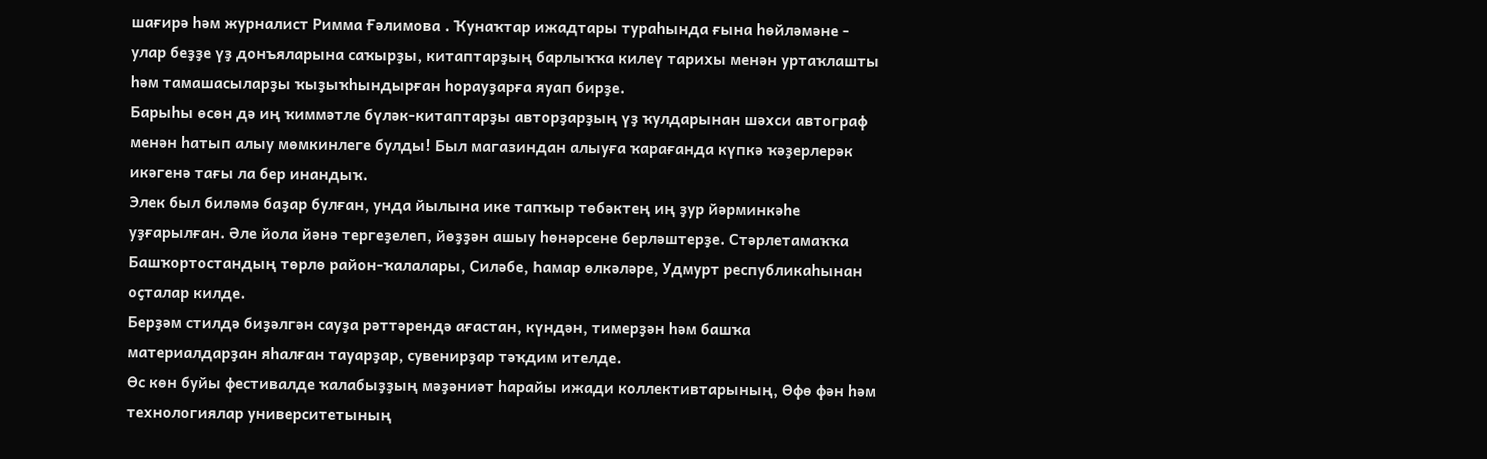шағирә һәм журналист Римма Ғәлимова . Ҡунаҡтар ижадтары тураһында ғына һөйләмәне - улар беҙҙе үҙ донъяларына саҡырҙы, китаптарҙың барлыҡҡа килеү тарихы менән уртаҡлашты һәм тамашасыларҙы ҡыҙыҡһындырған һорауҙарға яуап бирҙе.
Барыһы өсөн дә иң ҡиммәтле бүләк-китаптарҙы авторҙарҙың үҙ ҡулдарынан шәхси автограф менән һатып алыу мөмкинлеге булды! Был магазиндан алыуға ҡарағанда күпкә ҡәҙерлерәк икәгенә тағы ла бер инандыҡ.
Элек был биләмә баҙар булған, унда йылына ике тапҡыр төбәктең иң ҙур йәрминкәһе уҙғарылған. Әле йола йәнә тергеҙелеп, йөҙҙән ашыу һөнәрсене берләштерҙе. Стәрлетамаҡҡа Башҡортостандың төрлө район-ҡалалары, Силәбе, Һамар өлкәләре, Удмурт республикаһынан оҫталар килде.
Берҙәм стилдә биҙәлгән сауҙа рәттәрендә ағастан, күндән, тимерҙән һәм башҡа материалдарҙан яһалған тауарҙар, сувенирҙар тәҡдим ителде.
Өс көн буйы фестивалде ҡалабыҙҙың мәҙәниәт һарайы ижади коллективтарының, Өфө фән һәм технологиялар университетының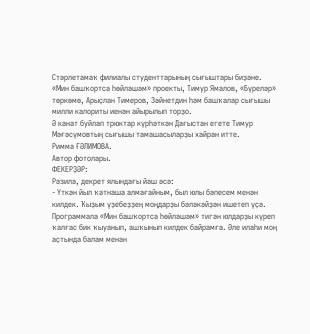Стәрлетамаҡ филиалы студенттарының сығыштары биҙәне. «Мин башҡортса һөйләшәм» проекты, Тимур Ямалов, «Бүреләр» төркөмө, Арыҫлан Тимеров, Зәйнетдин һәм башҡалар сығышы милли калориты иенән айырылып торҙо.
Ә канат буйлап трюктар күрһәткән Дағыстан егете Тимур Мәғәсүмовтың сығышы тамашасыларҙы хайран итте.
Римма ҒӘЛИМОВА.
Автор фотолары.
ФЕКЕРҘӘР:
Рәзилә, декрет ялындағы йәш әсә:
- Үткән йыл ҡатнаша алмағайным, был юлы бәпесем менән килдек. Ҡыҙым үҙебеҙҙең моңдарҙы бәләкәйҙән ишетеп үҫә. Программала «Мин башҡортса һөйләшәм» тигән юлдарҙы күреп ҡалғас бик ҡыуанып, ашҡынып килдек байрамға. Әле илаһи моң аҫтында балам менән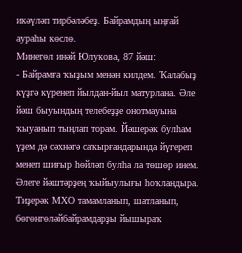икәүләп тирбәләбеҙ. Байрамдың ыңғай аураһы көслө.
Минегөл инәй Юлукова, 87 йәш:
- Байрамға ҡыҙым менән килдем. Ҡалабыҙ күҙгә күренеп йылдан-йыл матурлана. Әле йәш быуындың телебеҙҙе онотмауына ҡыуанып тыңлап торам. Йәшерәк булһам үҙем дә сәхнәгә саҡырғандарында йүгереп менеп шиғыр һөйләп булһа ла төшөр инем. Әлеге йәштәрҙең ҡыйыулығы һоҡландыра. Тиҙерәк МХО тамамланып, шатланып, бөгөнгөләйбайрамдарҙы йышыраҡ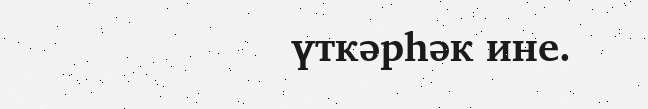үткәрһәк ине.